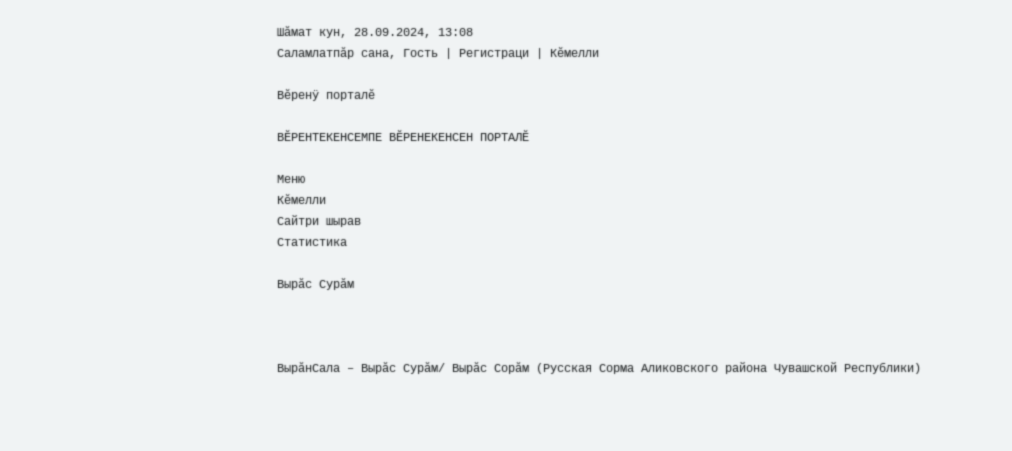Шăмат кун, 28.09.2024, 13:08
Саламлатпăр сана, Гость | Регистраци | Кĕмелли

Вĕренÿ порталĕ

ВĔРЕНТЕКЕНСЕМПЕ ВĔРЕНЕКЕНСЕН ПОРТАЛĔ

Меню
Кĕмелли
Сайтри шырав
Статистика

Вырăс Сурăм



ВырăнСала – Вырăс Сурăм/ Вырăс Сорăм (Русская Сорма Аликовского района Чувашской Республики)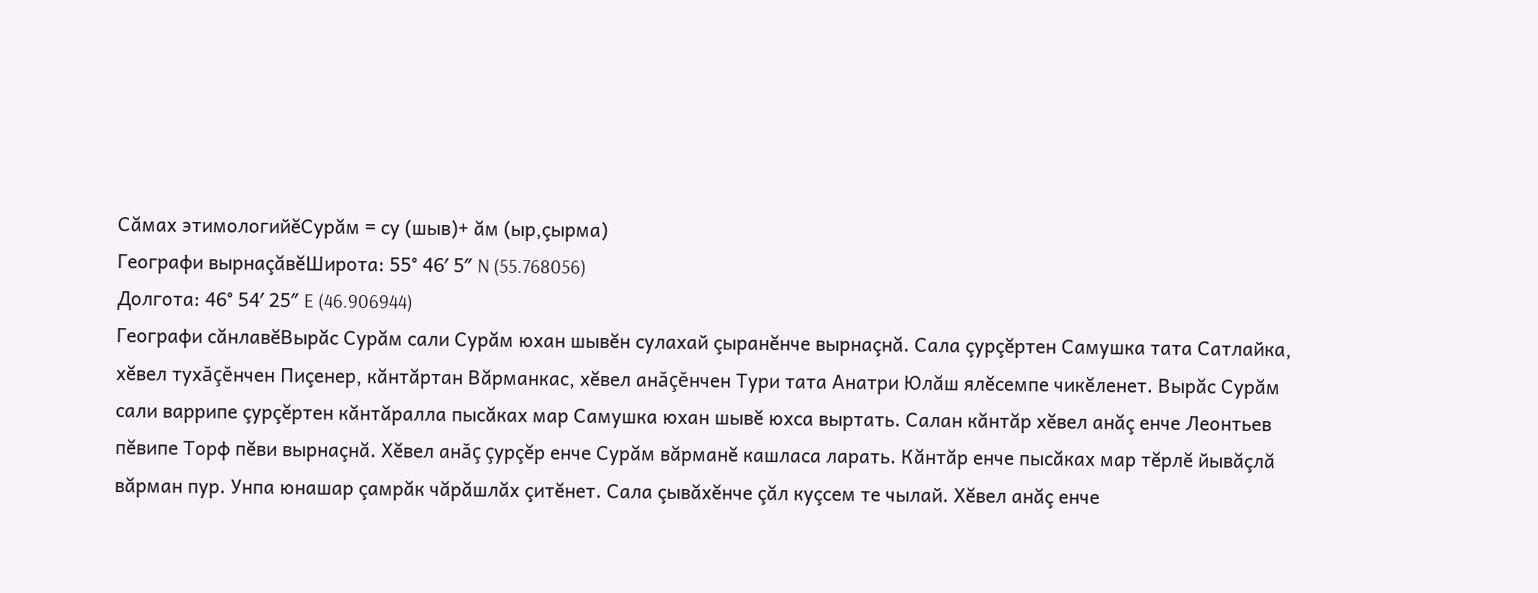Сăмах этимологийĕСурăм = су (шыв)+ ăм (ыр,çырма)
Географи вырнаçăвĕШирота: 55° 46′ 5″ N (55.768056)
Долгота: 46° 54′ 25″ E (46.906944)
Географи сăнлавĕВырăс Сурăм сали Сурăм юхан шывĕн сулахай çыранĕнче вырнаçнă. Сала çурçĕртен Самушка тата Сатлайка, хĕвел тухăçĕнчен Пиçенер, кăнтăртан Вăрманкас, хĕвел анăçĕнчен Тури тата Анатри Юлăш ялĕсемпе чикĕленет. Вырăс Сурăм сали варрипе çурçĕртен кăнтăралла пысăках мар Самушка юхан шывĕ юхса выртать. Салан кăнтăр хĕвел анăç енче Леонтьев пĕвипе Торф пĕви вырнаçнă. Хĕвел анăç çурçĕр енче Сурăм вăрманĕ кашласа ларать. Кăнтăр енче пысăках мар тĕрлĕ йывăçлă вăрман пур. Унпа юнашар çамрăк чăрăшлăх çитĕнет. Сала çывăхĕнче çăл куçсем те чылай. Хĕвел анăç енче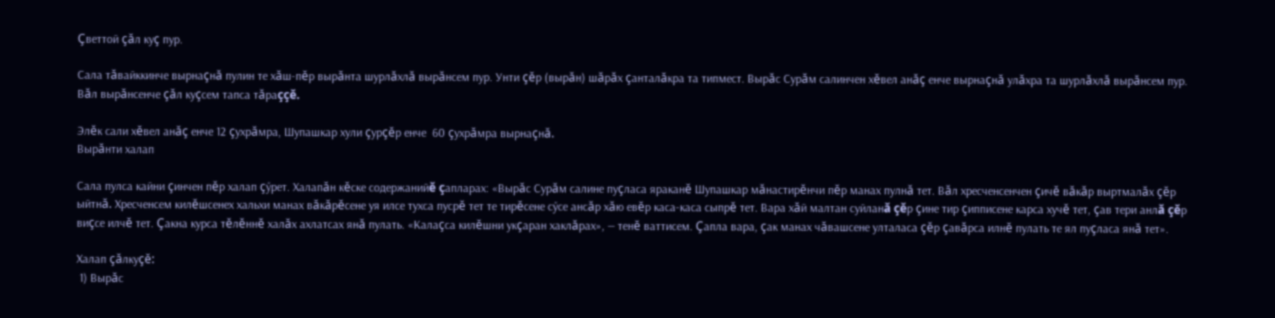Çветтой çăл куç пур.

Сала тăвайккинче вырнаçнă пулин те хăш-пĕр вырăнта шурлăхлă вырăнсем пур. Унти çĕр (вырăн) шăрăх çанталăкра та типмест. Вырăс Сурăм салинчен хĕвел анăç енче вырнаçнă улăхра та шурлăхлă вырăнсем пур. Вăл вырăнсенче çăл куçсем тапса тăраççĕ.

Элĕк сали хĕвел анăç енче 12 çухрăмра, Шупашкар хули çурçĕр енче  60 çухрăмра вырнаçнă.
Вырăнти халап

Сала пулса кайни çинчен пĕр халап çӳрет. Халапăн кĕске содержанийĕ çапларах: «Вырăс Сурăм салине пуçласа яраканĕ Шупашкар мăнастирĕнчи пĕр манах пулнă тет. Вăл хресченсенчен çичĕ вăкăр выртмалăх çĕр ыйтнă. Хресченсем килĕшсенех хальхи манах вăкăрĕсене уя илсе тухса пусрĕ тет те тирĕсене сӳсе ансăр хăю евĕр каса-каса сыпрĕ тет. Вара хăй малтан суйланă çĕр çине тир çипписене карса хучĕ тет, çав тери анлă çĕр виçсе илчĕ тет. Çакна курса тĕлĕннĕ халăх ахлатсах янă пулать. «Калаçса килĕшни укçаран хаклăрах», — тенĕ ваттисем. Çапла вара, çак манах чăвашсене улталаса çĕр çавăрса илнĕ пулать те ял пуçласа янă тет».

Халап çăлкуçĕ:
 1) Вырăс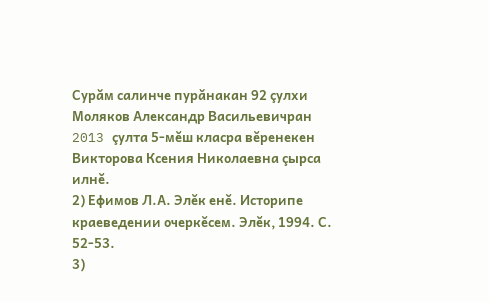Сурăм салинче пурăнакан 92 çулхи Моляков Александр Васильевичран 2013 çулта 5-мĕш класра вĕренекен Викторова Ксения Николаевна çырса илнĕ.
2) Ефимов Л.А. Элĕк енĕ. Историпе краеведении очеркĕсем. Элĕк, 1994. С. 52-53.
3)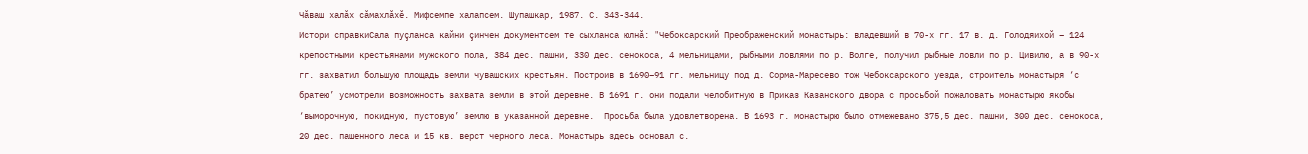Чăваш халăх сăмахлăхĕ. Мифсемпе халапсем. Шупашкар, 1987. С. 343-344.
Истори справкиСала пуçланса кайни çинчен документсем те сыхланса юлнă: "Чебоксарский Преображенский монастырь: владевший в 70-х гг. 17 в. д. Голодяихой – 124 крепостными крестьянами мужского пола, 384 дес. пашни, 330 дес. сенокоса, 4 мельницами, рыбными ловлями по р. Волге, получил рыбные ловли по р. Цивилю, а в 90-х гг. захватил большую площадь земли чувашских крестьян. Построив в 1690–91 гг. мельницу под д. Сорма-Маресево тож Чебоксарского уезда, строитель монастыря ‘с братею’ усмотрели возможность захвата земли в этой деревне. В 1691 г. они подали челобитную в Приказ Казанского двора с просьбой пожаловать монастырю якобы ‘выморочную, покидную, пустовую’ землю в указанной деревне.  Просьба была удовлетворена. В 1693 г. монастырю было отмежевано 375,5 дес. пашни, 300 дес. сенокоса, 20 дес. пашенного леса и 15 кв. верст черного леса. Монастырь здесь основал с.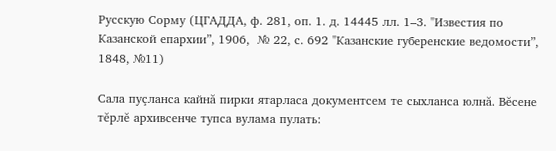Русскую Сорму (ЦГАДДА, ф. 281, оп. 1. д. 14445 лл. 1–3. "Известия по Казанской епархии”, 1906,  № 22, с. 692 "Казанские губеренские ведомости”, 1848, №11)

Сала пуçланса кайнă пирки ятарласа документсем те сыхланса юлнă. Вĕсене тĕрлĕ архивсенче тупса вулама пулать: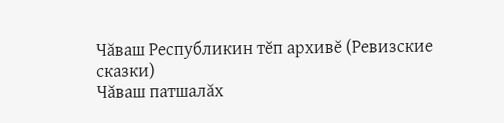Чăваш Республикин тĕп архивĕ (Ревизские сказки)
Чăваш патшалăх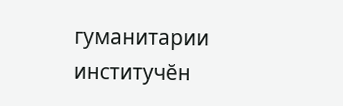гуманитарии институчĕн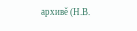архивĕ (Н.В.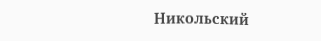Никольский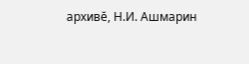архивĕ, Н.И. Ашмарин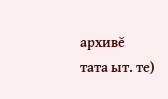архивĕ тата ыт. те)